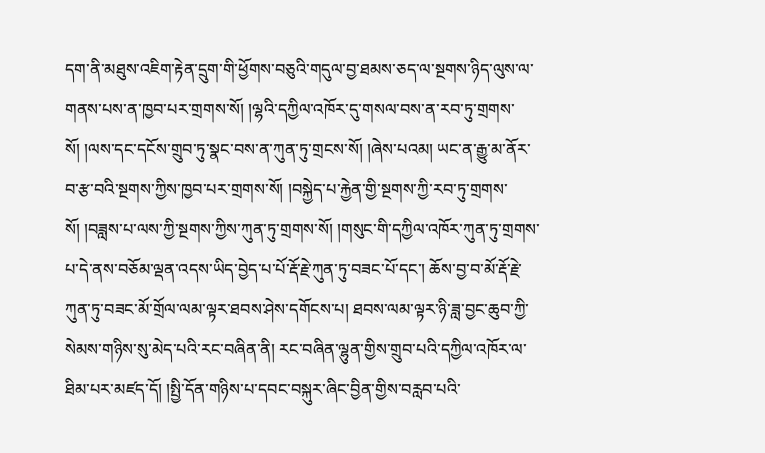དག་ནི་མཐུས་འཇིག་རྟེན་དྲུག་གི་ཕྱོགས་བཅུའི་གདུལ་བྱ་ཐམས་ཅད་ལ་སྔགས་ཉིད་ལུས་ལ་གནས་པས་ན་ཁྱབ་པར་གྲགས་སོ། །ལྷའི་དཀྱིལ་འཁོར་དུ་གསལ་བས་ན་རབ་ཏུ་གྲགས་སོ། །ལས་དང་དངོས་གྲུབ་ཏུ་སྣང་བས་ན་ཀུན་ཏུ་གྲངས་སོ། །ཞེས་པའམ། ཡང་ན་རྒྱུ་མ་ནོར་བ་རྩ་བའི་སྔགས་ཀྱིས་ཁྱབ་པར་གྲགས་སོ། །བསྐྱེད་པ་རྐྱེན་གྱི་སྔགས་ཀྱི་རབ་ཏུ་གྲགས་སོ། །བཟླས་པ་ལས་ཀྱི་སྔགས་ཀྱིས་ཀུན་ཏུ་གྲགས་སོ། །གསུང་གི་དཀྱིལ་འཁོར་ཀུན་ཏུ་གྲགས་པ་དེ་ནས་བཅོམ་ལྡན་འདས་ཡིད་བྱེད་པ་པོ་རྡོ་རྗེ་ཀུན་ཏུ་བཟང་པོ་དང་། ཆོས་བྱ་བ་མོ་རྡོ་རྗེ་ཀུན་ཏུ་བཟང་མོ་གྲོལ་ལམ་ལྟར་ཐབས་ཤེས་དགོངས་པ། ཐབས་ལམ་ལྟར་ཉི་ཟླ་བྱང་ཆུབ་ཀྱི་སེམས་གཉིས་སུ་མེད་པའི་རང་བཞིན་ནི། རང་བཞིན་ལྷུན་གྱིས་གྲུབ་པའི་དཀྱིལ་འཁོར་ལ་ཐིམ་པར་མཛད་དོ། །སྤྱི་དོན་གཉིས་པ་དབང་བསྐུར་ཞིང་བྱིན་གྱིས་བརླབ་པའི་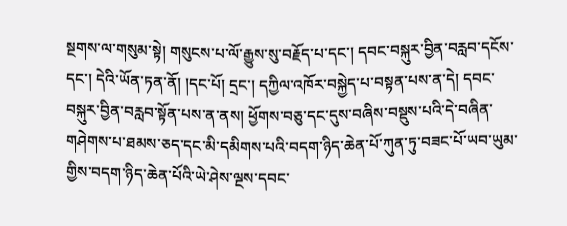སྔགས་ལ་གསུམ་སྟེ། གསུངས་པ་ལོ་རྒྱུས་སུ་བརྗོད་པ་དང་། དབང་བསྐུར་བྱིན་བརླབ་དངོས་དང་། དེའི་ཡོན་ཏན་ནོ། །དང་པོ། དྲང་། དཀྱིལ་འཁོར་བསྐྱེད་པ་བསྟན་པས་ན་དེ། དབང་བསྐུར་བྱིན་བརླབ་སྟོན་པས་ན་ནས། ཕྱོགས་བཅུ་དང་དུས་བཞིས་བསྡུས་པའི་དེ་བཞིན་གཤེགས་པ་ཐམས་ཅད་དང་མི་དམིགས་པའི་བདག་ཉིད་ཆེན་པོ་ཀུན་ཏུ་བཟང་པོ་ཡབ་ཡུམ་གྱིས་བདག་ཉིད་ཆེན་པོའི་ཡེ་ཤེས་ལྔས་དབང་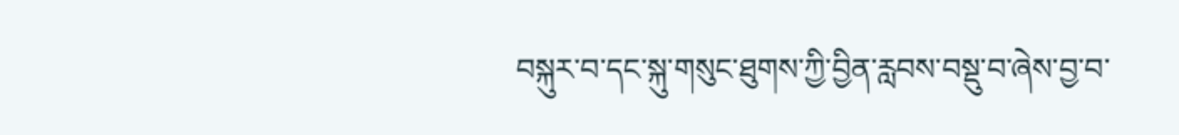བསྐུར་བ་དང་སྐུ་གསུང་ཐུགས་ཀྱི་བྱིན་རླབས་བསྡུ་བ་ཞེས་བྱ་བ་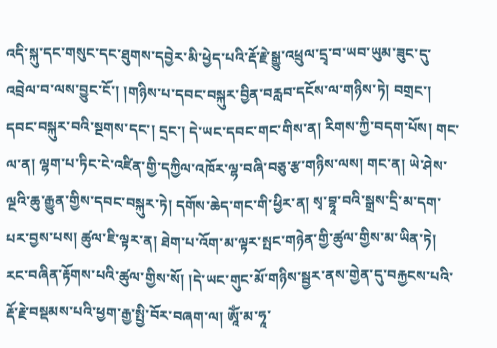འདི་སྐུ་དང་གསུང་དང་ཐུགས་དབྱེར་མི་ཕྱེད་པའི་རྡོ་རྗེ་སྒྱུ་འཕྲུལ་དྲྭ་བ་ཡབ་ཡུམ་ཟུང་དུ་འབྲེལ་བ་ལས་བྱུང་ངོ་། །གཉིས་པ་དབང་བསྐུར་བྱིན་བརླབ་དངོས་ལ་གཉིས་ཏེ། བགྲང་། དབང་བསྐུར་བའི་སྔགས་དང་། དྲང་། དེ་ཡང་དབང་གང་གིས་ན། རིགས་ཀྱི་བདག་པོས། གང་ལ་ན། ལྷག་པ་ཏིང་ངེ་འཛིན་གྱི་དཀྱིལ་འཁོར་ལྷ་བཞི་བཅུ་རྩ་གཉིས་ལས། གང་ན། ཡེ་ཤེས་ལྔའི་ཆུ་རྒྱུན་གྱིས་དབང་བསྐུར་ཏེ། དགོས་ཆེད་གང་གི་ཕྱིར་ན། སྭ་བྷཱ་བའི་སྒྲས་དྲི་མ་དག་པར་བྱས་པས། ཚུལ་ཇི་ལྟར་ན། ཐེག་པ་འོག་མ་ལྟར་སྤང་གཉེན་གྱི་ཚུལ་གྱིས་མ་ཡིན་ཏེ། རང་བཞིན་རྟོགས་པའི་ཚུལ་གྱིས་སོ། །དེ་ཡང་གུང་མོ་གཉིས་སྦྱར་ནས་གྱེན་དུ་བརྐྱངས་པའི་རྡོ་རྗེ་བསྡམས་པའི་ཕྱག་རྒྱ་སྤྱི་བོར་བཞག་ལ། ཨཱོཾ་མ་ཧཱ་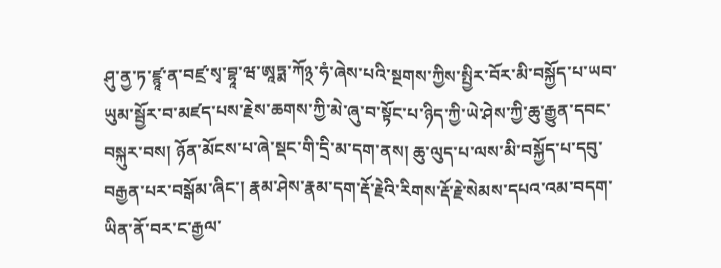ཤུ་ནྱ་ཏ་ཛྙཱ་ན་བཛྲ་སྭ་བྷཱ་ཝ་ཨཱཏྨ་ཀོ྅་ཧཾ་ཞེས་པའི་སྔགས་ཀྱིས་སྤྱིར་བོར་མི་བསྐྱོད་པ་ཡབ་ཡུམ་སྦྱོར་བ་མཛད་པས་རྗེས་ཆགས་ཀྱི་མེ་ཞུ་བ་སྟོང་པ་ཉིད་ཀྱི་ཡེ་ཤེས་ཀྱི་ཆུ་རྒྱུན་དབང་བསྐུར་བས། ཉོན་མོངས་པ་ཞེ་སྡང་གི་དྲི་མ་དག་ནས། ཆུ་ལུད་པ་ལས་མི་བསྐྱོད་པ་དབུ་བརྒྱན་པར་བསྒོམ་ཞིང་། རྣམ་ཤེས་རྣམ་དག་རྡོ་རྗེའི་རིགས་རྡོ་རྗེ་སེམས་དཔའ་འམ་བདག་ཡིན་ནོ་བར་ང་རྒྱལ་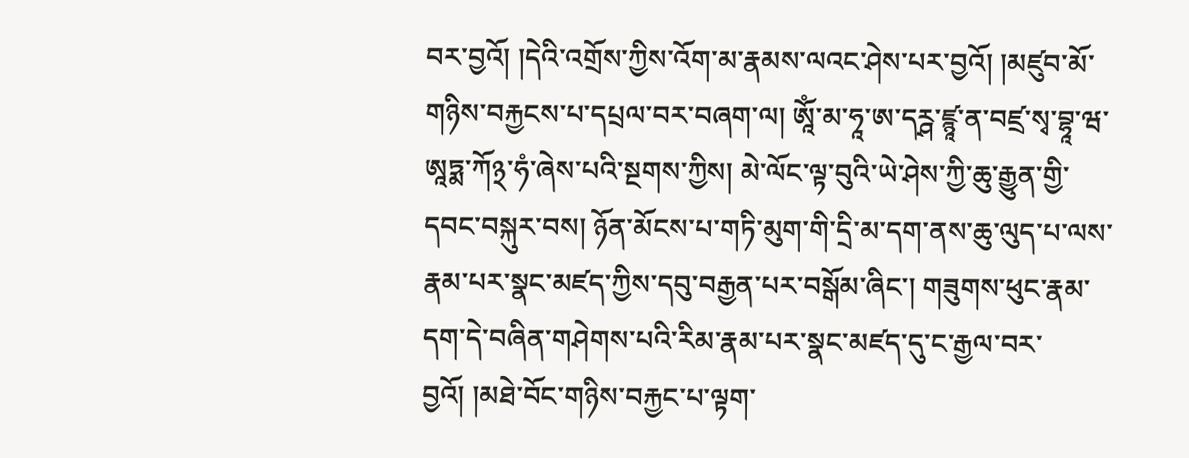བར་བྱའོ། །དེའི་འགྲོས་ཀྱིས་འོག་མ་རྣམས་ལའང་ཤེས་པར་བྱའོ། །མཛུབ་མོ་གཉིས་བརྐྱངས་པ་དཔྲལ་བར་བཞག་ལ། ཨཱོཾ་མ་ཧཱ་ཨ་དཪྴ་ཛྙཱ་ན་བཛྲ་སྭ་བྷཱ་ཝ་ཨཱཏྨ་ཀོ྅་ཧཾ་ཞེས་པའི་སྔགས་ཀྱིས། མེ་ལོང་ལྟ་བུའི་ཡེ་ཤེས་ཀྱི་ཆུ་རྒྱུན་གྱི་དབང་བསྐུར་བས། ཉོན་མོངས་པ་གཏི་མུག་གི་དྲི་མ་དག་ནས་ཆུ་ལུད་པ་ལས་རྣམ་པར་སྣང་མཛད་ཀྱིས་དབུ་བརྒྱན་པར་བསྒོམ་ཞིང་། གཟུགས་ཕུང་རྣམ་དག་དེ་བཞིན་གཤེགས་པའི་རིམ་རྣམ་པར་སྣང་མཛད་དུ་ང་རྒྱལ་བར་བྱའོ། །མཐེ་བོང་གཉིས་བརྐྱང་པ་ལྟག་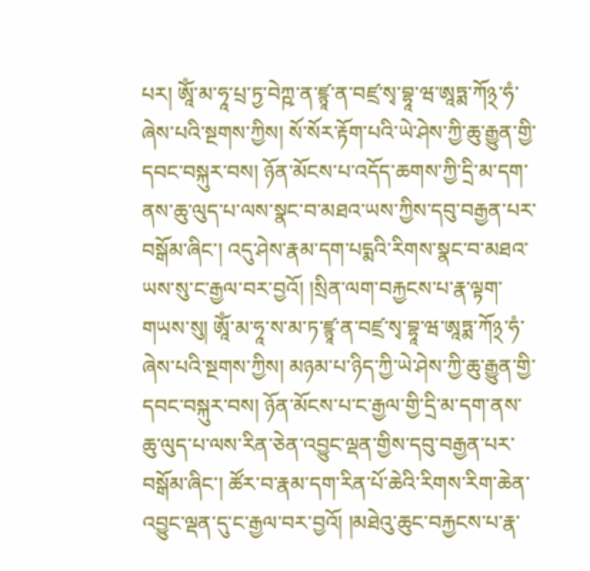པར། ཨཱོཾ་མ་ཧཱ་པྲ་ཏྱ་བེཀྵ་ན་ཛྙཱ་ན་བཛྲ་སྭ་བྷཱ་ཝ་ཨཱཏྨ་ཀོ྅་ཧཾ་ཞེས་པའི་སྔགས་ཀྱིས། སོ་སོར་རྟོག་པའི་ཡེ་ཤེས་ཀྱི་ཆུ་རྒྱུན་གྱི་དབང་བསྐུར་བས། ཉོན་མོངས་པ་འདོད་ཆགས་ཀྱི་དྲི་མ་དག་ནས་ཆུ་ལུད་པ་ལས་སྣང་བ་མཐའ་ཡས་ཀྱིས་དབུ་བརྒྱན་པར་བསྒོམ་ཞིང་། འདུ་ཤེས་རྣམ་དག་པདྨའི་རིགས་སྣང་བ་མཐའ་ཡས་སུ་ང་རྒྱལ་བར་བྱའོ། །སྲིན་ལག་བརྐྱངས་པ་རྣ་ལྟག་གཡས་སུ། ཨཱོཾ་མ་ཧཱ་ས་མ་ཏ་ཛྙཱ་ན་བཛྲ་སྭ་བྷཱ་ཝ་ཨཱཏྨ་ཀོ྅་ཧཾ་ཞེས་པའི་སྔགས་ཀྱིས། མཉམ་པ་ཉིད་ཀྱི་ཡེ་ཤེས་ཀྱི་ཆུ་རྒྱུན་གྱི་དབང་བསྐུར་བས། ཉོན་མོངས་པ་ང་རྒྱལ་གྱི་དྲི་མ་དག་ནས་ཆུ་ལུད་པ་ལས་རིན་ཅེན་འབྱུང་ལྡན་གྱིས་དབུ་བརྒྱན་པར་བསྒོམ་ཞིང་། ཚོར་བ་རྣམ་དག་རིན་པོ་ཆེའི་རིགས་རིག་ཆེན་འབྱུང་ལྡན་དུ་ང་རྒྱལ་བར་བྱའོ། །མཐེའུ་ཆུང་བརྐྱངས་པ་རྣ་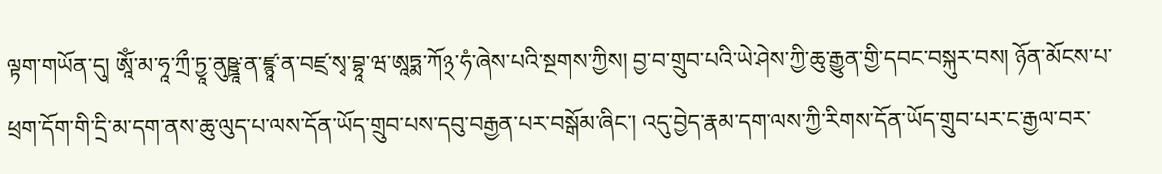ལྟག་གཡོན་དུ། ཨཱོཾ་མ་ཧཱ་ཀྲྀ་ཏྱཱ་ནུཥྛཱ་ན་ཛྙཱ་ན་བཛྲ་སྭ་བྷཱ་ཝ་ཨཱཏྨ་ཀོ྅་ཧཾ་ཞེས་པའི་སྔགས་ཀྱིས། བྱ་བ་གྲུབ་པའི་ཡེ་ཤེས་ཀྱི་ཆུ་རྒྱུན་གྱི་དབང་བསྐུར་བས། ཉོན་མོངས་པ་ཕྲག་དོག་གི་དྲི་མ་དག་ནས་ཆུ་ལུད་པ་ལས་དོན་ཡོད་གྲུབ་པས་དབུ་བརྒྱན་པར་བསྒོམ་ཞིང་། འདུ་བྱེད་རྣམ་དག་ལས་ཀྱི་རིགས་དོན་ཡོད་གྲུབ་པར་ང་རྒྱལ་བར་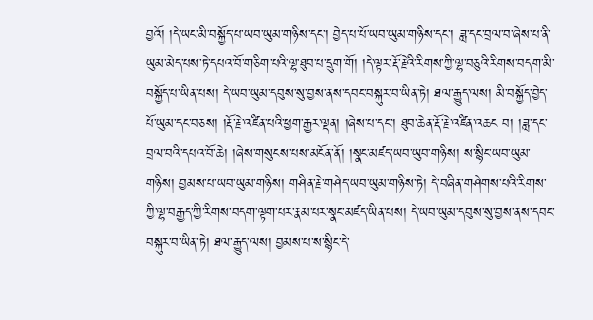བྱའོ། །དེ་ཡང་མི་བསྐྱོད་པ་ཡབ་ཡུམ་གཉིས་དང་། བྱེད་པ་པོ་ཡབ་ཡུམ་གཉིས་དང་། ཟླ་དང་བྲལ་བ་ཞེས་པ་ནི་ཡུམ་མེད་པས་ཏེ་དཔའ་བོ་གཅིག་པའི་ལྷ་ཐུབ་པ་དྲུག་གོ། །དེ་ལྟར་རྡོ་རྗེའི་རིགས་ཀྱི་ལྷ་བཅུའི་རིགས་བདག་མི་བསྐྱོད་པ་ཡིན་པས། དེ་ཡབ་ཡུམ་དབུས་སུ་བྱས་ནས་དབང་བསྐུར་བ་ཡིན་ཏེ། ཐལ་རྒྱུད་ལས། མི་བསྐྱོད་བྱེད་པོ་ཡུམ་དང་བཅས། །རྡོ་རྗེ་འཛིན་པའི་ཕྱག་རྒྱར་ལྡན། །ཞེས་པ་དང་། ཐུབ་ཆེན་རྡོ་རྗེ་འཛིན་འཆང བ། །ཟླ་དང་བྲལ་བའི་དཔའ་བོ་ཆེ། །ཞེས་གསུངས་པས་མངོན་ནོ། །སྣང་མཛད་ཡབ་ཡུབ་གཉིས། ས་སྙིང་ཡབ་ཡུམ་གཉིས། བྱམས་པ་ཡབ་ཡུམ་གཉིས། གཤིན་རྗེ་གཤེད་ཡབ་ཡུམ་གཉིས་ཏེ། དེ་བཞིན་གཤེགས་པའི་རིགས་ཀྱི་ལྷ་བརྒྱད་ཀྱི་རིགས་བདག་ལྟག་པར་རྣམ་པར་སྣང་མཛད་ཡིན་པས། དེ་ཡབ་ཡུམ་དབུས་སུ་བྱས་ནས་དབང་བསྐུར་བ་ཡིན་ཏེ། ཐལ་རྒྱུད་ལས། བྱམས་པ་ས་སྙིང་དེ་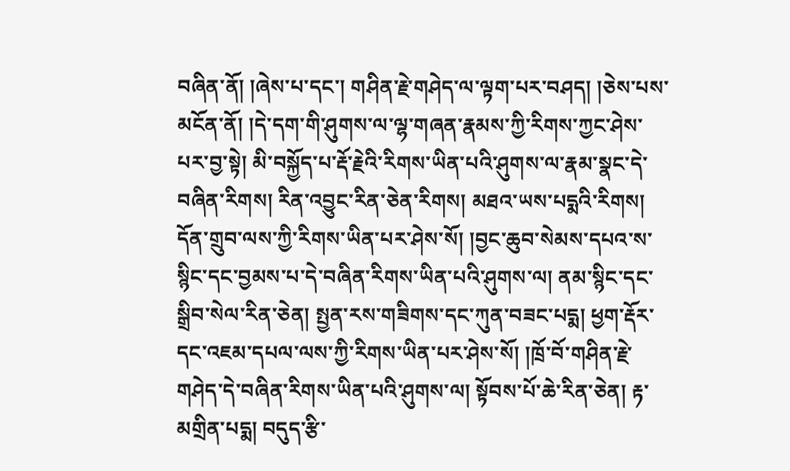བཞིན་ནོ། །ཞེས་པ་དང་། གཤིན་རྗེ་གཤེད་ལ་ལྟག་པར་བཤད། །ཅེས་པས་མངོན་ནོ། །དེ་དག་གི་ཤུགས་ལ་ལྷ་གཞན་རྣམས་ཀྱི་རིགས་ཀྱང་ཤེས་པར་བྱ་སྟེ། མི་བསྐྱོད་པ་རྡོ་རྗེའི་རིགས་ཡིན་པའི་ཤུགས་ལ་རྣམ་སྣང་དེ་བཞིན་རིགས། རིན་འབྱུང་རིན་ཅེན་རིགས། མཐའ་ཡས་པདྨའི་རིགས། དོན་གྲུབ་ལས་ཀྱི་རིགས་ཡིན་པར་ཤེས་སོ། །བྱང་ཆུབ་སེམས་དཔའ་ས་སྙིང་དང་བྱམས་པ་དེ་བཞིན་རིགས་ཡིན་པའི་ཤུགས་ལ། ནམ་སྙིང་དང་སྒྲིབ་སེལ་རིན་ཅེན། སྤྱན་རས་གཟིགས་དང་ཀུན་བཟང་པདྨ། ཕྱག་རྡོར་དང་འཇམ་དཔལ་ལས་ཀྱི་རིགས་ཡིན་པར་ཤེས་སོ། །ཁྲོ་བོ་གཤིན་རྗེ་གཤེད་དེ་བཞིན་རིགས་ཡིན་པའི་ཤུགས་ལ། སྟོབས་པོ་ཆེ་རིན་ཅེན། རྟ་མགྲིན་པདྨ། བདུད་རྩི་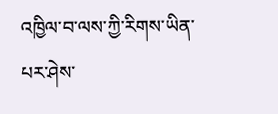འཁྱིལ་བ་ལས་ཀྱི་རིགས་ཡིན་པར་ཤེས་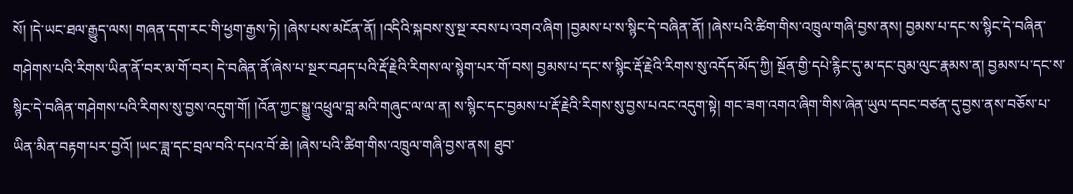སོ། །དེ་ཡང་ཐལ་རྒྱུད་ལས། གཞན་དག་རང་གི་ཕྱག་རྒྱས་ཏེ། །ཞེས་པས་མངོན་ནོ། །འདིའི་སྐབས་སུ་སྔ་རབས་པ་འགའ་ཞིག །བྱམས་པ་ས་སྙིང་དེ་བཞིན་ནོ། །ཞེས་པའི་ཚིག་གིས་འཁྲུལ་གཞི་བྱས་ནས། བྱམས་པ་དང་ས་སྙིང་དེ་བཞིན་གཤེགས་པའི་རིགས་ཡིན་ནོ་བར་མ་གོ་བར། དེ་བཞིན་ནོ་ཞེས་པ་སྔར་བཤད་པའི་རྡོ་རྗེའི་རིགས་ལ་སྙེག་པར་གོ་བས། བྱམས་པ་དང་ས་སྙིང་རྡོ་རྗེའི་རིགས་སུ་འདོད་མོད་ཀྱི། སྔོན་གྱི་དཔེ་རྙིང་དུ་མ་དང་བུམ་ལུང་རྣམས་ན། བྱམས་པ་དང་ས་སྙིང་དེ་བཞིན་གཤེགས་པའི་རིགས་སུ་བྱས་འདུག་གོ། །འོན་ཀྱང་སྒྱུ་འཕྲུལ་བླ་མའི་གཞུང་ལ་ལ་ན། ས་སྙིང་དང་བྱམས་པ་རྡོ་རྗེའི་རིགས་སུ་བྱས་པའང་འདུག་སྟེ། གང་ཟག་འགའ་ཞིག་གིས་ཞེན་ཡུལ་དབང་བཙན་དུ་བྱས་ནས་བཅོས་པ་ཡིན་མིན་བརྟག་པར་བྱའོ། །ཡང་ཟླ་དང་བྲལ་བའི་དཔའ་བོ་ཆེ། །ཞེས་པའི་ཚིག་གིས་འཁྲུལ་གཞི་བྱས་ནས། ཐུབ་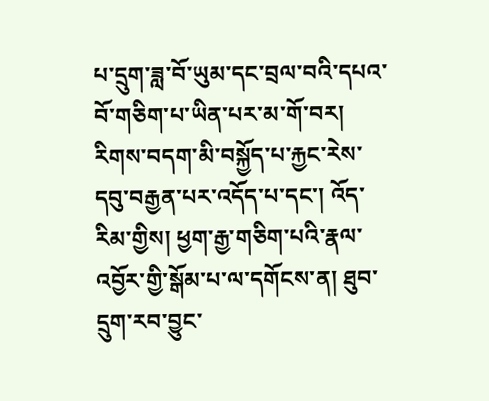པ་དྲུག་ཟླ་བོ་ཡུམ་དང་བྲལ་བའི་དཔའ་བོ་གཅིག་པ་ཡིན་པར་མ་གོ་བར། རིགས་བདག་མི་བསྐྱོད་པ་རྐྱང་རེས་དབུ་བརྒྱན་པར་འདོད་པ་དང་། འོད་རིམ་གྱིས། ཕྱག་རྒྱ་གཅིག་པའི་རྣལ་འབྱོར་གྱི་སྒོམ་པ་ལ་དགོངས་ན། ཐུབ་དྲུག་རབ་བྱུང་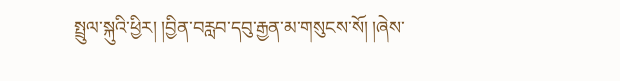སྤྲུལ་སྐུའི་ཕྱིར། །བྱིན་བརླབ་དབུ་རྒྱན་མ་གསུངས་སོ། །ཞེས་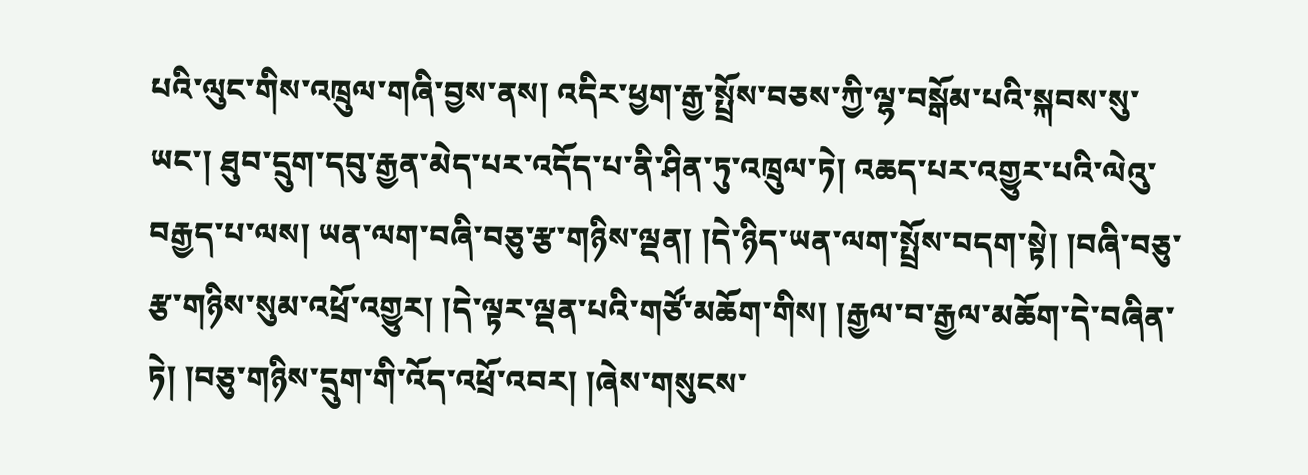པའི་ལུང་གིས་འཁྲུལ་གཞི་བྱས་ནས། འདིར་ཕྱག་རྒྱ་སྤྲོས་བཅས་ཀྱི་ལྷ་བསྒོམ་པའི་སྐབས་སུ་ཡང་། ཐུབ་དྲུག་དབུ་རྒྱན་མེད་པར་འདོད་པ་ནི་ཤིན་ཏུ་འཁྲུལ་ཏེ། འཆད་པར་འགྱུར་པའི་ལེའུ་བརྒྱད་པ་ལས། ཡན་ལག་བཞི་བཅུ་རྩ་གཉིས་ལྡན། །དེ་ཉིད་ཡན་ལག་སྤྲོས་བདག་སྟེ། །བཞི་བཅུ་རྩ་གཉིས་སུམ་འཕྲོ་འགྱུར། །དེ་ལྟར་ལྡན་པའི་གཙོ་མཆོག་གིས། །རྒྱལ་བ་རྒྱལ་མཆོག་དེ་བཞིན་ཏེ། །བཅུ་གཉིས་དྲུག་གི་འོད་འཕྲོ་འབར། །ཞེས་གསུངས་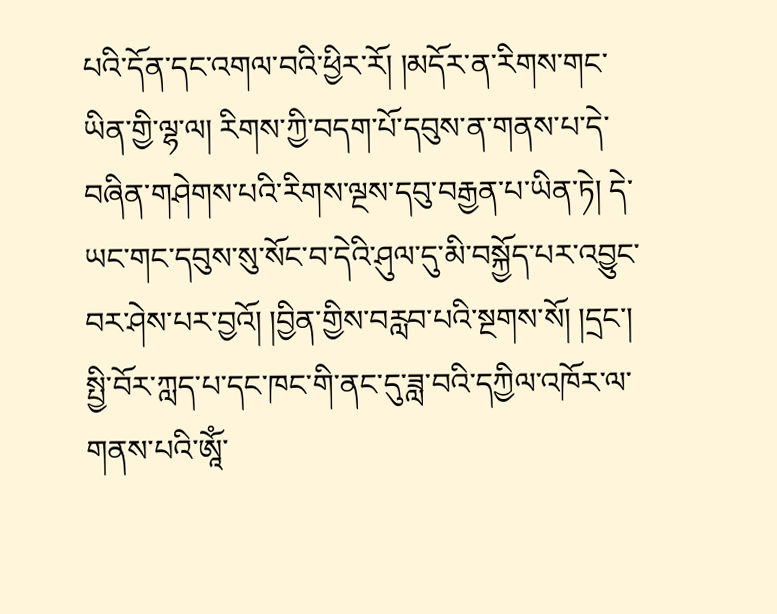པའི་དོན་དང་འགལ་བའི་ཕྱིར་རོ། །མདོར་ན་རིགས་གང་ཡིན་གྱི་ལྷ་ལ། རིགས་ཀྱི་བདག་པོ་དབུས་ན་གནས་པ་དེ་བཞིན་གཤེགས་པའི་རིགས་ལྔས་དབུ་བརྒྱན་པ་ཡིན་ཏེ། དེ་ཡང་གང་དབུས་སུ་སོང་བ་དེའི་ཤུལ་དུ་མི་བསྐྱོད་པར་འབྱུང་བར་ཤེས་པར་བྱའོ། །བྱིན་གྱིས་བརླབ་པའི་སྔགས་སོ། །དྲང་། སྤྱི་བོར་ཀླད་པ་དང་ཁང་གི་ནང་དུ་ཟླ་བའི་དཀྱིལ་འཁོར་ལ་གནས་པའི་ཨཱོཾ་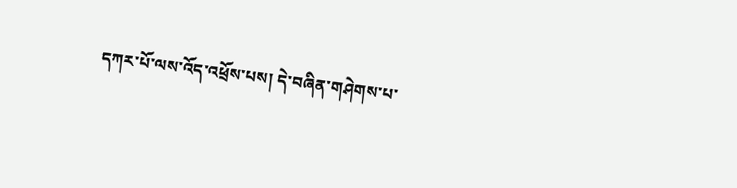དཀར་པོ་ལས་འོད་འཕྲོས་པས། དེ་བཞིན་གཤེགས་པ་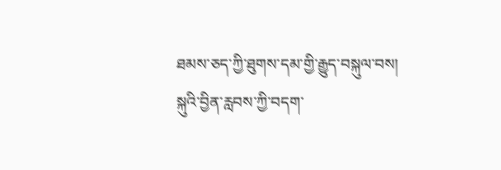ཐམས་ཅད་ཀྱི་ཐུགས་དམ་གྱི་རྒྱུད་བསྐུལ་བས། སྐུའི་བྱིན་རླབས་ཀྱི་བདག་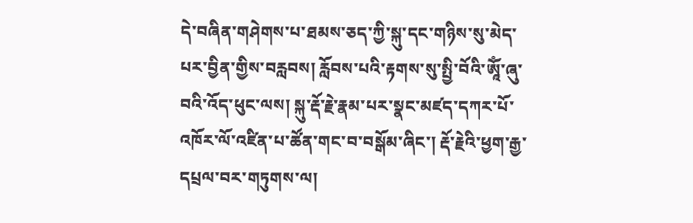དེ་བཞིན་གཤེགས་པ་ཐམས་ཅད་ཀྱི་སྐུ་དང་གཉིས་སུ་མེད་པར་བྱིན་གྱིས་བརླབས། རློབས་པའི་རྟགས་སུ་སྤྱི་བོའི་ཨཱོཾ་ཞུ་བའི་འོད་ཕུང་ལས། སྐུ་རྡོ་རྗེ་རྣམ་པར་སྣང་མཛད་དཀར་པོ་འཁོར་ལོ་འཛིན་པ་ཚོན་གང་བ་བསྒོམ་ཞིང་། རྡོ་རྗེའི་ཕྱག་རྒྱ་དཔྲལ་བར་གཏུགས་ལ།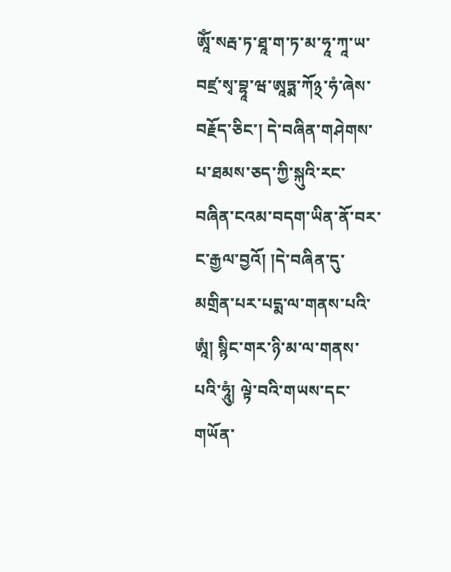ཨཱོཾ་སརྦ་ཏ་ཐཱ་ག་ཏ་མ་ཧཱ་ཀཱ་ཡ་བཛྲ་སྭ་བྷཱ་ཝ་ཨཱཏྨ་ཀོ྅་ཧཾ་ཞེས་བརྗོད་ཅིང་། དེ་བཞིན་གཤེགས་པ་ཐམས་ཅད་ཀྱི་སྐུའི་རང་བཞིན་ངའམ་བདག་ཡིན་ནོ་བར་ང་རྒྱལ་བྱའོ། །དེ་བཞིན་དུ་མགྲིན་པར་པདྨ་ལ་གནས་པའི་ཨཱཾ། སྙིང་གར་ཉི་མ་ལ་གནས་པའི་ཧཱུཾ། ལྟེ་བའི་གཡས་དང་གཡོན་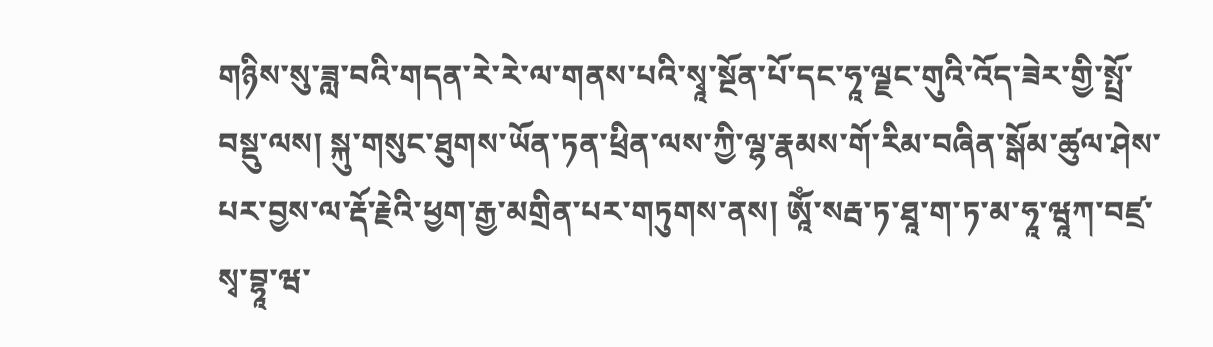གཉིས་སུ་ཟླ་བའི་གདན་རེ་རེ་ལ་གནས་པའི་སྭཱ་སྔོན་པོ་དང་ཧཱ་ལྗང་གུའི་འོད་ཟེར་གྱི་སྤྲོ་བསྡུ་ལས། སྐུ་གསུང་ཐུགས་ཡོན་ཏན་ཕྲིན་ལས་ཀྱི་ལྷ་རྣམས་གོ་རིམ་བཞིན་སྒོམ་ཚུལ་ཤེས་པར་བྱས་ལ་རྡོ་རྗེའི་ཕྱག་རྒྱ་མགྲིན་པར་གཏུགས་ནས། ཨཱོཾ་སརྦ་ཏ་ཐཱ་ག་ཏ་མ་ཧཱ་ཝཱཀ་བཛྲ་སྭ་བྷཱ་ཝ་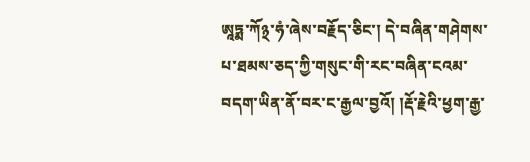ཨཱཏྨ་ཀོ྅་ཧཾ་ཞེས་བརྗོད་ཅིང་། དེ་བཞིན་གཤེགས་པ་ཐམས་ཅད་ཀྱི་གསུང་གི་རང་བཞིན་ངའམ་བདག་ཡིན་ནོ་བར་ང་རྒྱལ་བྱའོ། །རྡོ་རྗེའི་ཕྱག་རྒྱ་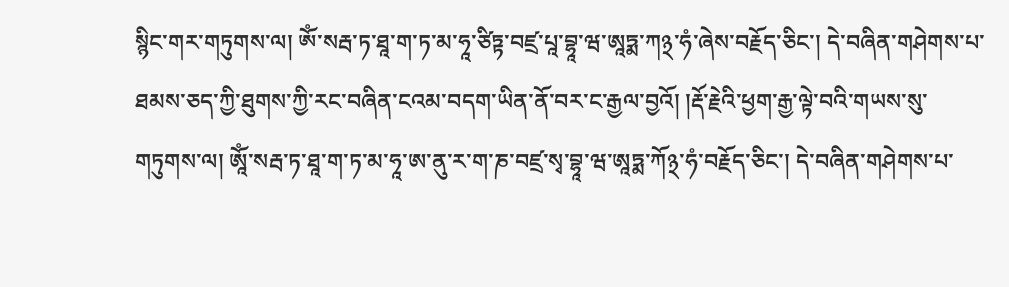སྙིང་གར་གཏུགས་ལ། ༀ་སརྦ་ཏ་ཐཱ་ག་ཏ་མ་ཧཱ་ཙིཏྟ་བཛྲ་པཱ་བྷཱ་ཝ་ཨཱཏྨ་ཀ྅་ཧཾ་ཞེས་བརྗོད་ཅིང་། དེ་བཞིན་གཤེགས་པ་ཐམས་ཅད་ཀྱི་ཐུགས་ཀྱི་རང་བཞིན་ངའམ་བདག་ཡིན་ནོ་བར་ང་རྒྱལ་བྱའོ། །རྡོ་རྗེའི་ཕྱག་རྒྱ་ལྟེ་བའི་གཡས་སུ་གཏུགས་ལ། ཨཱོཾ་སརྦ་ཏ་ཐཱ་ག་ཏ་མ་ཧཱ་ཨ་ནུ་ར་ག་ཎ་བཛྲ་སྭ་བྷཱ་ཝ་ཨཱཏྨ་ཀོ྅་ཧཾ་བརྗོད་ཅིང་། དེ་བཞིན་གཤེགས་པ་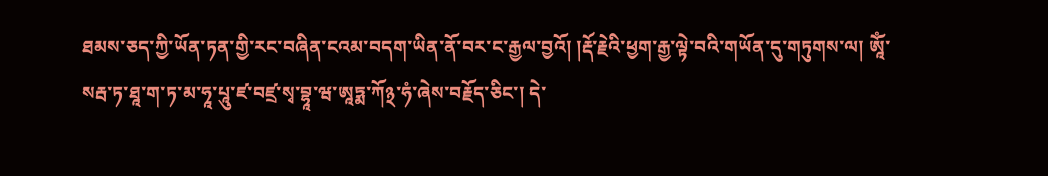ཐམས་ཅད་ཀྱི་ཡོན་ཏན་གྱི་རང་བཞིན་ངའམ་བདག་ཡིན་ནོ་བར་ང་རྒྱལ་བྱའོ། །རྡོ་རྗེའི་ཕྱག་རྒྱ་ལྟེ་བའི་གཡོན་དུ་གཏུགས་ལ། ཨཱོཾ་སརྦ་ཏ་ཐཱ་ག་ཏ་མ་ཧཱ་པཱུ་ཛ་བཛྲ་སྭ་བྷཱ་ཝ་ཨཱཏྨ་ཀོ྅་ཧཾ་ཞེས་བརྗོད་ཅིང་། དེ་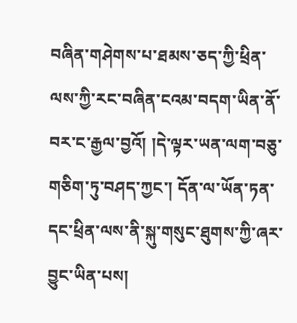བཞིན་གཤེགས་པ་ཐམས་ཅད་ཀྱི་ཕྲིན་ལས་ཀྱི་རང་བཞིན་ངའམ་བདག་ཡིན་ནོ་བར་ང་རྒྱལ་བྱའོ། །དེ་ལྟར་ཡན་ལག་བཅུ་གཅིག་ཏུ་བཤད་ཀྱང་། དོན་ལ་ཡོན་ཏན་དང་ཕྲིན་ལས་ནི་སྐུ་གསུང་ཐུགས་ཀྱི་ཞར་བྱུང་ཡིན་པས།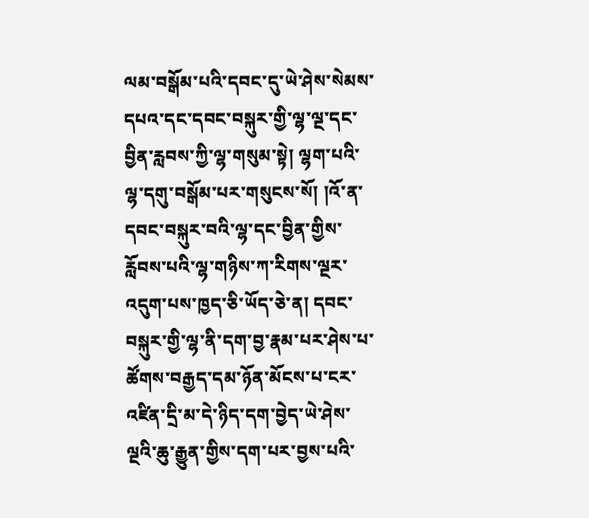ལམ་བསྒོམ་པའི་དབང་དུ་ཡེ་ཤེས་སེམས་དཔའ་དང་དབང་བསྐུར་གྱི་ལྷ་ལྔ་དང་བྱིན་རླབས་ཀྱི་ལྷ་གསུམ་སྟེ། ལྷག་པའི་ལྷ་དགུ་བསྒོམ་པར་གསུངས་སོ། །འོ་ན་དབང་བསྐུར་བའི་ལྷ་དང་བྱིན་གྱིས་རློབས་པའི་ལྷ་གཉིས་ཀ་རིགས་ལྔར་འདུག་པས་ཁྱད་ཅི་ཡོད་ཅེ་ན། དབང་བསྐུར་གྱི་ལྷ་ནི་དག་བྱ་རྣམ་པར་ཤེས་པ་ཚོགས་བརྒྱད་དམ་ཉོན་མོངས་པ་ངར་འཛིན་དྲི་མ་དེ་ཉིད་དག་བྱེད་ཡེ་ཤེས་ལྔའི་ཆུ་རྒྱུན་གྱིས་དག་པར་བྱས་པའི་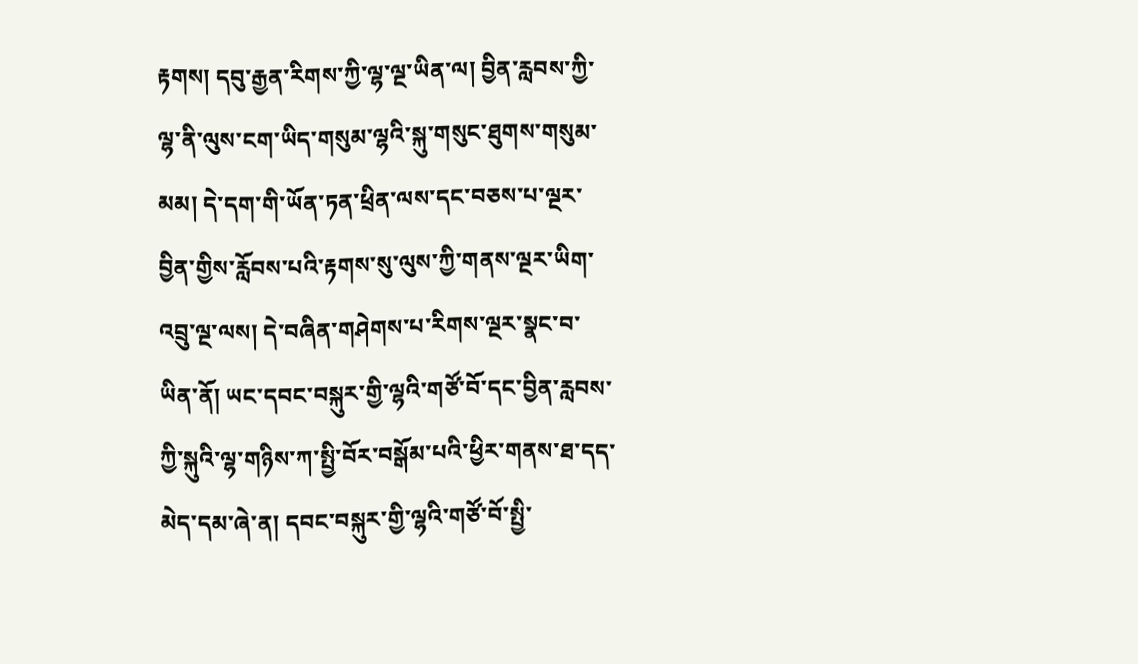རྟགས། དབུ་རྒྱན་རིགས་ཀྱི་ལྷ་ལྔ་ཡིན་ལ། བྱིན་རླབས་ཀྱི་ལྷ་ནི་ལུས་ངག་ཡིད་གསུམ་ལྷའི་སྐུ་གསུང་ཐུགས་གསུམ་མམ། དེ་དག་གི་ཡོན་ཏན་ཕྲིན་ལས་དང་བཅས་པ་ལྔར་བྱིན་གྱིས་རློབས་པའི་རྟགས་སུ་ལུས་ཀྱི་གནས་ལྔར་ཡིག་འབྲུ་ལྔ་ལས། དེ་བཞིན་གཤེགས་པ་རིགས་ལྔར་སྣང་བ་ཡིན་ནོ། ཡང་དབང་བསྐུར་གྱི་ལྷའི་གཙོ་བོ་དང་བྱིན་རླབས་ཀྱི་སྐུའི་ལྷ་གཉིས་ཀ་སྤྱི་བོར་བསྒོམ་པའི་ཕྱིར་གནས་ཐ་དད་མེད་དམ་ཞེ་ན། དབང་བསྐུར་གྱི་ལྷའི་གཙོ་བོ་སྤྱི་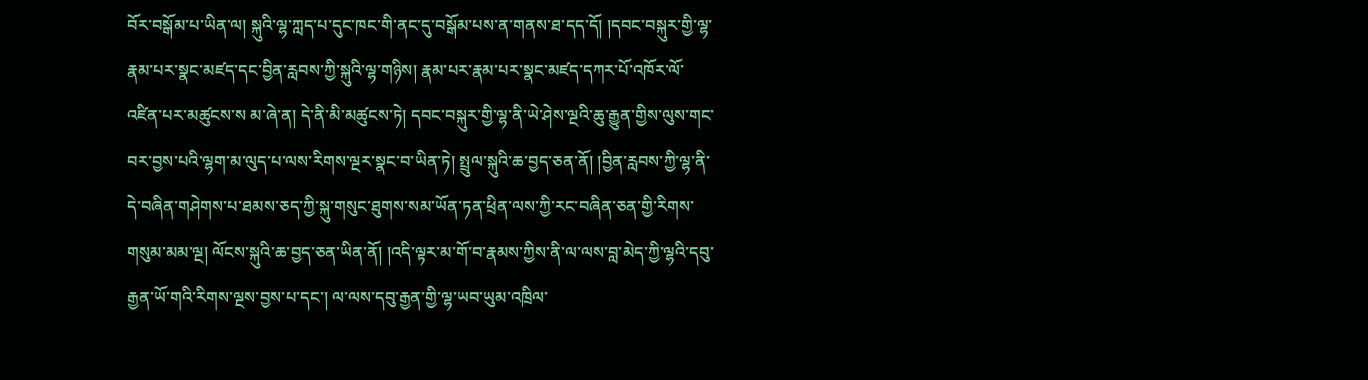བོར་བསྒོམ་པ་ཡིན་ལ། སྐུའི་ལྷ་ཀླད་པ་དུང་ཁང་གི་ནང་དུ་བསྒོམ་པས་ན་གནས་ཐ་དད་དོ། །དབང་བསྐུར་གྱི་ལྷ་རྣམ་པར་སྣང་མཛད་དང་བྱིན་རླབས་ཀྱི་སྐུའི་ལྷ་གཉིས། རྣམ་པར་རྣམ་པར་སྣང་མཛད་དཀར་པོ་འཁོར་ལོ་འཛིན་པར་མཚུངས་ས མ་ཞེ་ན། དེ་ནི་མི་མཚུངས་ཏེ། དབང་བསྐུར་གྱི་ལྷ་ནི་ཡེ་ཤེས་ལྔའི་ཆུ་རྒྱུན་གྱིས་ལུས་གང་བར་བྱས་པའི་ལྷག་མ་ལུད་པ་ལས་རིགས་ལྔར་སྣང་བ་ཡིན་ཏེ། སྤྲུལ་སྐུའི་ཆ་བྱད་ཅན་ནོ། །བྱིན་རླབས་ཀྱི་ལྷ་ནི་དེ་བཞིན་གཤེགས་པ་ཐམས་ཅད་ཀྱི་སྐུ་གསུང་ཐུགས་སམ་ཡོན་ཏན་ཕྲིན་ལས་ཀྱི་རང་བཞིན་ཅན་གྱི་རིགས་གསུམ་མམ་ལྔ། ལོངས་སྐུའི་ཆ་བྱད་ཅན་ཡིན་ནོ། །འདི་ལྟར་མ་གོ་བ་རྣམས་ཀྱིས་ནི་ལ་ལས་བླ་མེད་ཀྱི་ལྷའི་དབུ་རྒྱན་ཡོ་གའི་རིགས་ལྔས་བྱས་པ་དང་། ལ་ལས་དབུ་རྒྱན་གྱི་ལྷ་ཡབ་ཡུམ་འཁྲིལ་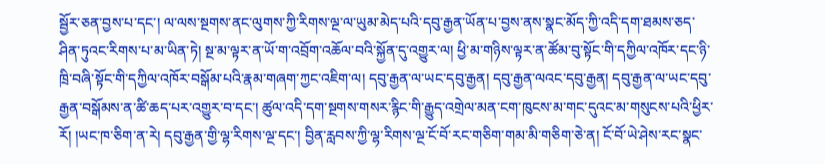སྦྱོར་ཅན་བྱས་པ་དང་། ལ་ལས་སྔགས་ནང་ལུགས་ཀྱི་རིགས་ལྔ་ལ་ཡུམ་མེད་པའི་དབུ་རྒྱན་ཡོན་པ་བྱས་ནས་སྣང་མོད་ཀྱི་འདི་དག་ཐམས་ཅད་ཤིན་ཏུའང་རིགས་པ་མ་ཡིན་ཏེ། སྔ་མ་ལྟར་ན་ཡོ་ག་འབྲོག་འཆོལ་བའི་སྐྱོན་དུ་འགྱུར་ལ། ཕྱི་མ་གཉིས་ལྟར་ན་ཚོམ་བུ་སྟོང་གི་དཀྱིལ་འཁོར་དང་ཉི་ཁྲི་བཞི་སྟོང་གི་དཀྱིལ་འཁོར་བསྒོམ་པའི་རྣམ་གཞག་ཀྱང་འཇིག་ལ། དབུ་རྒྱན་ལ་ཡང་དབུ་རྒྱན། དབུ་རྒྱན་ལའང་དབུ་རྒྱན། དབུ་རྒྱན་ལ་ཡང་དབུ་རྒྱན་བསྒོམས་ན་ཚི་ཆད་པར་འགྱུར་བ་དང་། ཚུལ་འདི་དག་སྔགས་གསར་རྙིང་གི་རྒྱུད་འགྲེལ་མན་ངག་ཁུངས་མ་གང་དུའང་མ་གསུངས་པའི་ཕྱིར་རོ། །ཡང་ཁ་ཅིག་ན་རེ། དབུ་རྒྱན་གྱི་ལྷ་རིགས་ལྔ་དང་། བྱིན་རླབས་ཀྱི་ལྷ་རིགས་ལྔ་ངོ་བོ་རང་གཅིག་གམ་མི་གཅིག་ཅེ་ན། ངོ་བོ་ཡེ་ཤེས་རང་སྣང་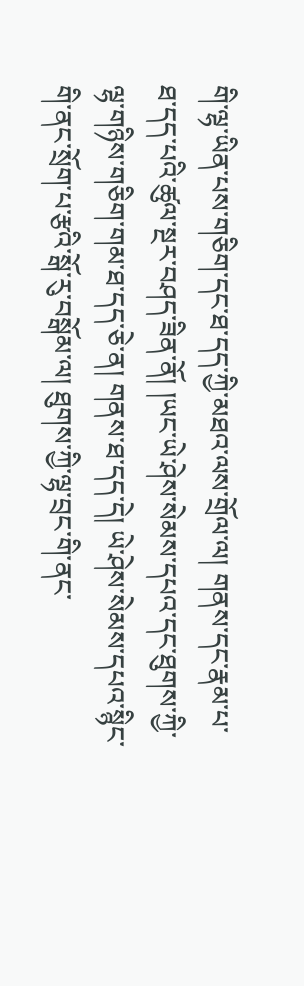གི་ལྷ་ཡིན་པས་གཅིག་དང་ཐ་དད་ཀྱི་མཐའ་ལས་གྲོལ་ལ། གནས་དང་རྣམ་པ་ཐ་དད་པའི་ཚུལ་སྔར་བཤད་ཟིན་ནོ། །ཡང་ཡེ་ཤེས་སེམས་དཔའ་དང་ཐུགས་ཀྱི་ལྷ་གཉིས་གཅིག་གམ་ཐ་དད་ཅེ་ན། གནས་ཐ་དད་དེ། ཡེ་ཤེས་སེམས་དཔའ་སྙིང་གི་ནང་སྲོག་པ་རྩའི་སྒོ་རུ་བསྒོམ་ལ། ཐུགས་ཀྱི་ལྷ་བྲང་གི་ནང་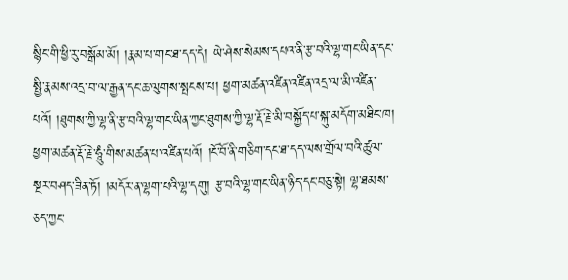སྙིང་གི་ཕྱི་རུ་བསྒོམ་མོ། །རྣམ་པ་གང་ཐ་དད་དེ། ཡེ་ཤེས་སེམས་དཔའ་ནི་རྩ་བའི་ལྷ་གང་ཡིན་དང་སྤྱི་རྣམས་འདྲ་བ་ལ་རྒྱན་དང་ཆ་ལུགས་སྤངས་པ། ཕྱག་མཚན་འཛིན་འཛིན་འདྲ་ལ་མི་འཛིན་པའོ། །ཐུགས་ཀྱི་ལྷ་ནི་རྩ་བའི་ལྷ་གང་ཡིན་ཀྱང་ཐུགས་ཀྱི་ལྷ་རྡོ་རྗེ་མི་བསྐྱོད་པ་སྐུ་མདོག་མཐིང་ཁ། ཕྱག་མཚན་རྡོ་རྗེ་ཧཱུཾ་གིས་མཚན་པ་འཛིན་པའོ། །ངོ་བོ་ནི་གཅིག་དང་ཐ་དད་ལས་གྲོལ་བའི་ཚུལ་སྔར་བཤད་ཟིན་ཏོ། །མདོར་ན་ལྷག་པའི་ལྷ་དགུ། རྩ་བའི་ལྷ་གང་ཡིན་ཉིད་དང་བཅུ་སྟེ། ལྷ་ཐམས་ཅད་ཀྱང་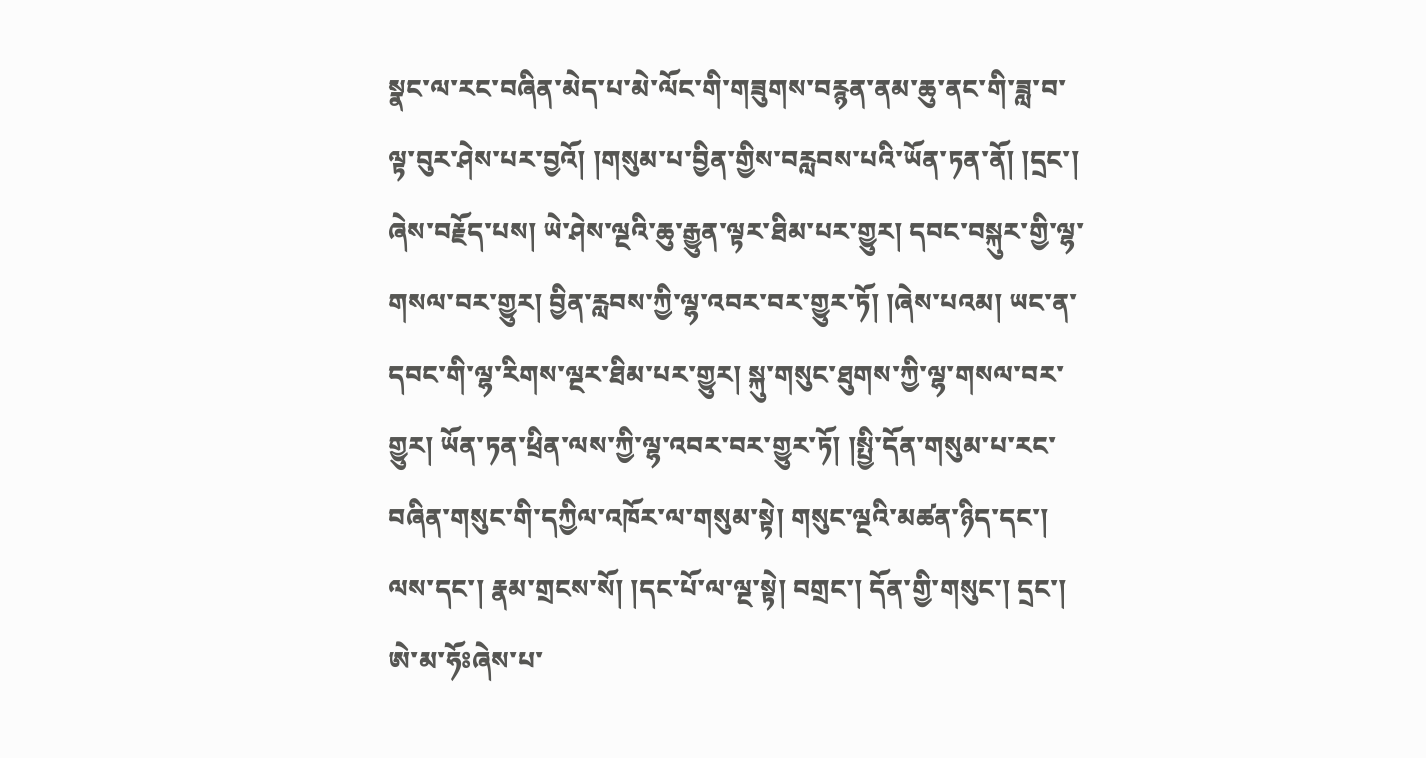སྣང་ལ་རང་བཞིན་མེད་པ་མེ་ལོང་གི་གཟུགས་བརྙན་ནམ་ཆུ་ནང་གི་ཟླ་བ་ལྟ་བུར་ཤེས་པར་བྱའོ། །གསུམ་པ་བྱིན་གྱིས་བརླབས་པའི་ཡོན་ཏན་ནོ། །དྲང་། ཞེས་བརྗོད་པས། ཡེ་ཤེས་ལྔའི་ཆུ་རྒྱུན་ལྟར་ཐིམ་པར་གྱུར། དབང་བསྐུར་གྱི་ལྷ་གསལ་བར་གྱུར། བྱིན་རླབས་ཀྱི་ལྷ་འབར་བར་གྱུར་ཏོ། །ཞེས་པའམ། ཡང་ན་དབང་གི་ལྷ་རིགས་ལྔར་ཐིམ་པར་གྱུར། སྐུ་གསུང་ཐུགས་ཀྱི་ལྷ་གསལ་བར་གྱུར། ཡོན་ཏན་ཕྲིན་ལས་ཀྱི་ལྷ་འབར་བར་གྱུར་ཏོ། །སྤྱི་དོན་གསུམ་པ་རང་བཞིན་གསུང་གི་དཀྱིལ་འཁོར་ལ་གསུམ་སྟེ། གསུང་ལྔའི་མཚན་ཉིད་དང་། ལས་དང་། རྣམ་གྲངས་སོ། །དང་པོ་ལ་ལྔ་སྟེ། བགྲང་། དོན་གྱི་གསུང་། དྲང་། ཨེ་མ་ཧོཿཞེས་པ་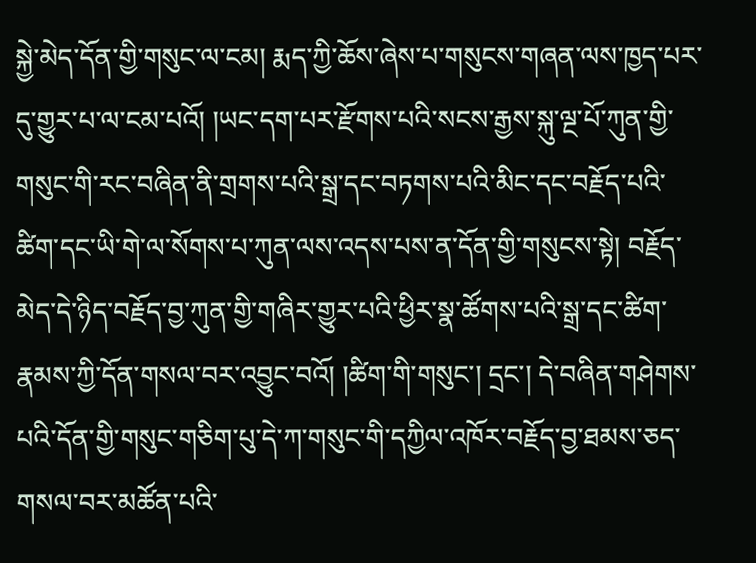སྐྱེ་མེད་དོན་གྱི་གསུང་ལ་ངམ། རྨད་ཀྱི་ཆོས་ཞེས་པ་གསུངས་གཞན་ལས་ཁྱད་པར་དུ་གྱུར་པ་ལ་ངམ་པའོ། །ཡང་དག་པར་རྫོགས་པའི་སངས་རྒྱས་སྐུ་ལྔ་པོ་ཀུན་གྱི་གསུང་གི་རང་བཞིན་ནི་གྲགས་པའི་སྒྲ་དང་བཏགས་པའི་མིང་དང་བརྗོད་པའི་ཚིག་དང་ཡི་གེ་ལ་སོགས་པ་ཀུན་ལས་འདས་པས་ན་དོན་གྱི་གསུངས་སྟེ། བརྗོད་མེད་དེ་ཉིད་བརྗོད་བྱ་ཀུན་གྱི་གཞིར་གྱུར་པའི་ཕྱིར་སྣ་ཚོགས་པའི་སྒྲ་དང་ཚིག་རྣམས་ཀྱི་དོན་གསལ་བར་འབྱུང་བའོ། །ཚིག་གི་གསུང་། དྲང་། དེ་བཞིན་གཤེགས་པའི་དོན་གྱི་གསུང་གཅིག་པུ་དེ་ཀ་གསུང་གི་དཀྱིལ་འཁོར་བརྗོད་བྱ་ཐམས་ཅད་གསལ་བར་མཚོན་པའི་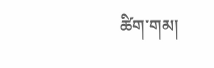ཚིག་གམ།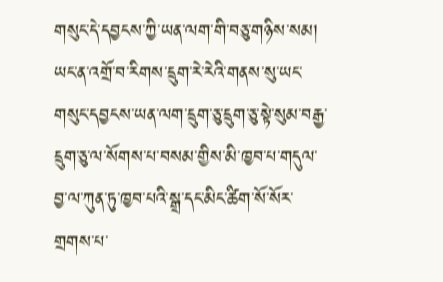གསུང་དེ་དབྱངས་ཀྱི་ཡན་ལག་གི་བཅུ་གཉིས་སམ། ཡང་ན་འགྲོ་བ་རིགས་དྲུག་རེ་རེའི་གནས་སུ་ཡང་གསུང་དབྱངས་ཡན་ལག་དྲུག་ཅུ་དྲུག་ཅུ་སྟེ་སུམ་བརྒྱ་དྲུག་ཅུ་ལ་སོགས་པ་བསམ་གྱིས་མི་ཁྱབ་པ་གདུལ་བྱ་ལ་ཀུན་ཏུ་ཁྱབ་པའི་སྒྲ་དང་མིང་ཚིག་སོ་སོར་གྲགས་པ་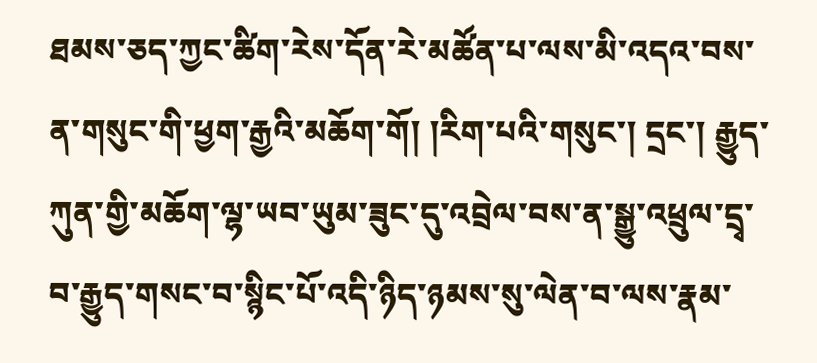ཐམས་ཅད་ཀྱང་ཚིག་རེས་དོན་རེ་མཚོན་པ་ལས་མི་འདའ་བས་ན་གསུང་གི་ཕྱག་རྒྱའི་མཆོག་གོ། །རིག་པའི་གསུང་། དྲང་། རྒྱུད་ཀུན་གྱི་མཆོག་ལྷ་ཡབ་ཡུམ་ཟུང་དུ་འབྲེལ་བས་ན་སྒྱུ་འཕྲུལ་དྲྭ་བ་རྒྱུད་གསང་བ་སྙིང་པོ་འདི་ཉིད་ཉམས་སུ་ལེན་བ་ལས་རྣམ་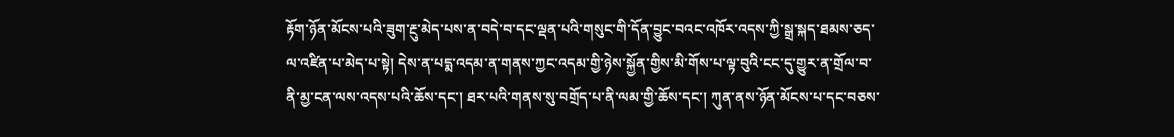རྟོག་ཉོན་མོངས་པའི་ཟུག་རྔུ་མེད་པས་ན་བདེ་བ་དང་ལྡན་པའི་གསུང་གི་དོན་བྱུང་བའང་འཁོར་འདས་ཀྱི་སྒྲ་སྐད་ཐམས་ཅད་ལ་འཛིན་པ་མེད་པ་སྟེ། དེས་ན་པདྨ་འདམ་ན་གནས་ཀྱང་འདམ་གྱི་ཉེས་སྐྱོན་གྱིས་མི་གོས་པ་ལྟ་བུའི་ངང་དུ་གྱུར་ན་གྲོལ་བ་ནི་མྱ་ངན་ལས་འདས་པའི་ཆོས་དང་། ཐར་པའི་གནས་སུ་བགྲོད་པ་ནི་ལམ་གྱི་ཆོས་དང་། ཀུན་ནས་ཉོན་མོངས་པ་དང་བཅས་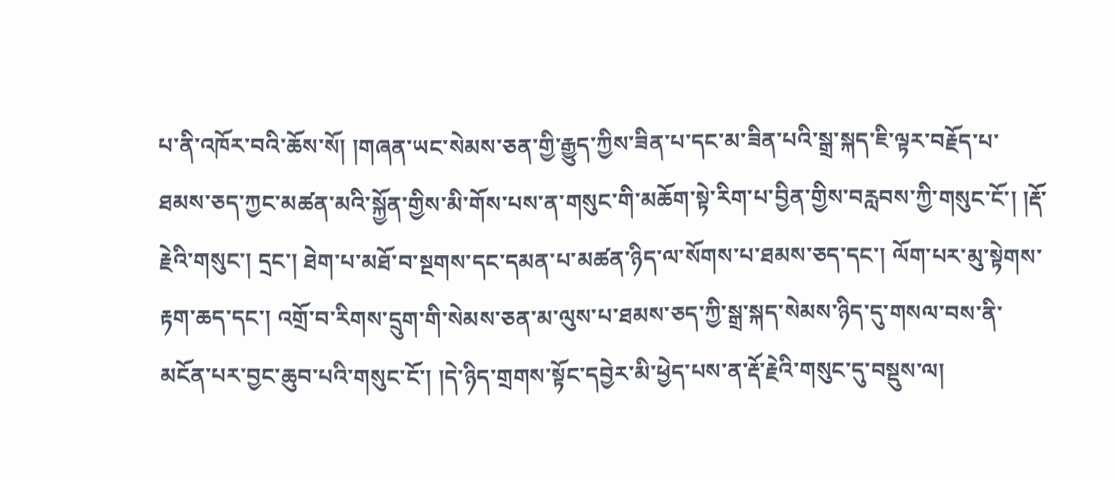པ་ནི་འཁོར་བའི་ཆོས་སོ། །གཞན་ཡང་སེམས་ཅན་གྱི་རྒྱུད་ཀྱིས་ཟིན་པ་དང་མ་ཟིན་པའི་སྒྲ་སྐད་ཇི་ལྟར་བརྗོད་པ་ཐམས་ཅད་ཀྱང་མཚན་མའི་སྐྱོན་གྱིས་མི་གོས་པས་ན་གསུང་གི་མཆོག་སྟེ་རིག་པ་བྱིན་གྱིས་བརླབས་ཀྱི་གསུང་ངོ་། །རྡོ་རྗེའི་གསུང་། དྲང་། ཐེག་པ་མཐོ་བ་སྔགས་དང་དམན་པ་མཚན་ཉིད་ལ་སོགས་པ་ཐམས་ཅད་དང་། ལོག་པར་མུ་སྟེགས་རྟག་ཆད་དང་། འགྲོ་བ་རིགས་དྲུག་གི་སེམས་ཅན་མ་ལུས་པ་ཐམས་ཅད་ཀྱི་སྒྲ་སྐད་སེམས་ཉིད་དུ་གསལ་བས་ནི་མངོན་པར་བྱང་ཆུབ་པའི་གསུང་ངོ་། །དེ་ཉིད་གྲགས་སྟོང་དབྱེར་མི་ཕྱེད་པས་ན་རྡོ་རྗེའི་གསུང་དུ་བསྡུས་ལ།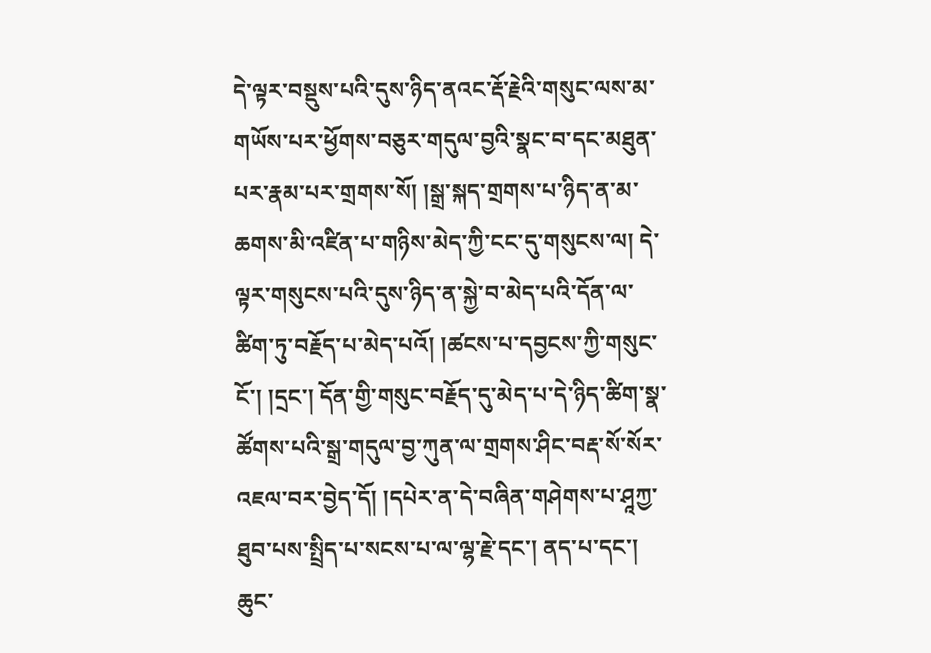དེ་ལྟར་བསྡུས་པའི་དུས་ཉིད་ནའང་རྡོ་རྗེའི་གསུང་ལས་མ་གཡོས་པར་ཕྱོགས་བཅུར་གདུལ་བྱའི་སྣང་བ་དང་མཐུན་པར་རྣམ་པར་གྲགས་སོ། །སྒྲ་སྐད་གྲགས་པ་ཉིད་ན་མ་ཆགས་མི་འཛིན་པ་གཉིས་མེད་ཀྱི་ངང་དུ་གསུངས་ལ། དེ་ལྟར་གསུངས་པའི་དུས་ཉིད་ན་སྐྱེ་བ་མེད་པའི་དོན་ལ་ཚིག་ཏུ་བརྗོད་པ་མེད་པའོ། །ཚངས་པ་དབྱངས་ཀྱི་གསུང་ངོ་། །དྲང་། དོན་གྱི་གསུང་བརྗོད་དུ་མེད་པ་དེ་ཉིད་ཚིག་སྣ་ཚོགས་པའི་སྒྲ་གདུལ་བྱ་ཀུན་ལ་གྲགས་ཤིང་བརྡ་སོ་སོར་འཇལ་བར་བྱེད་དོ། །དཔེར་ན་དེ་བཞིན་གཤེགས་པ་ཤཱཀྱ་ཐུབ་པས་སྤྲིད་པ་སངས་པ་ལ་ལྷ་རྗེ་དང་། ནད་པ་དང་། ཆུང་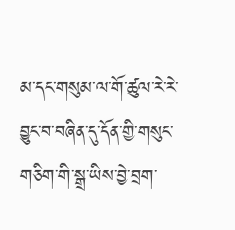མ་དང་གསུམ་ལ་གོ་ཚུལ་རེ་རེ་བྱུང་བ་བཞིན་དུ་དོན་གྱི་གསུང་གཅིག་གི་སྒྲ་ཡིས་བྱེ་བྲག་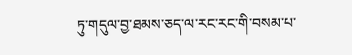ཏུ་གདུལ་བྱ་ཐམས་ཅད་ལ་རང་རང་གི་བསམ་པ་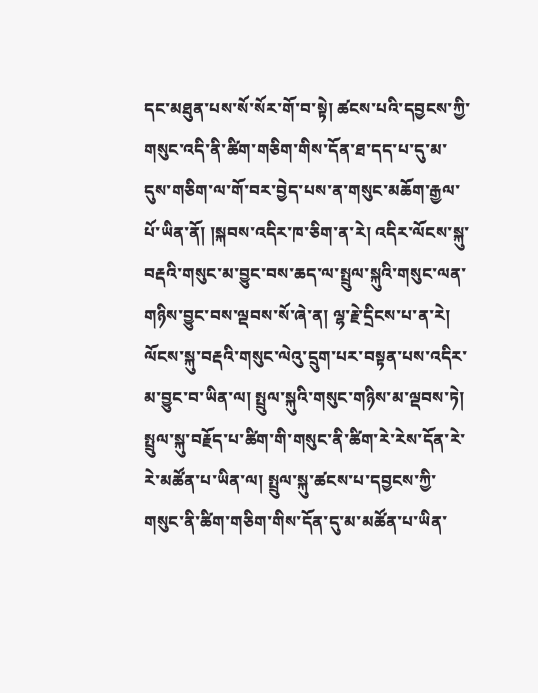དང་མཐུན་པས་སོ་སོར་གོ་བ་སྟེ། ཚངས་པའི་དབྱངས་ཀྱི་གསུང་འདི་ནི་ཚིག་གཅིག་གིས་དོན་ཐ་དད་པ་དུ་མ་དུས་གཅིག་ལ་གོ་བར་བྱེད་པས་ན་གསུང་མཆོག་རྒྱལ་པོ་ཡིན་ནོ། །སྐབས་འདིར་ཁ་ཅིག་ན་རེ། འདིར་ལོངས་སྐུ་བརྡའི་གསུང་མ་བྱུང་བས་ཆད་ལ་སྤྲུལ་སྐུའི་གསུང་ལན་གཉིས་བྱུང་བས་ལྡབས་སོ་ཞེ་ན། ལྷ་རྗེ་དྲིངས་པ་ན་རེ། ལོངས་སྐུ་བརྡའི་གསུང་ལེའུ་དྲུག་པར་བསྟན་པས་འདིར་མ་བྱུང་བ་ཡིན་ལ། སྤྲུལ་སྐུའི་གསུང་གཉིས་མ་ལྡབས་ཏེ། སྤྲུལ་སྐུ་བརྗོད་པ་ཚིག་གི་གསུང་ནི་ཚིག་རེ་རེས་དོན་རེ་རེ་མཚོན་པ་ཡིན་ལ། སྤྲུལ་སྐུ་ཚངས་པ་དབྱངས་ཀྱི་གསུང་ནི་ཚིག་གཅིག་གིས་དོན་དུ་མ་མཚོན་པ་ཡིན་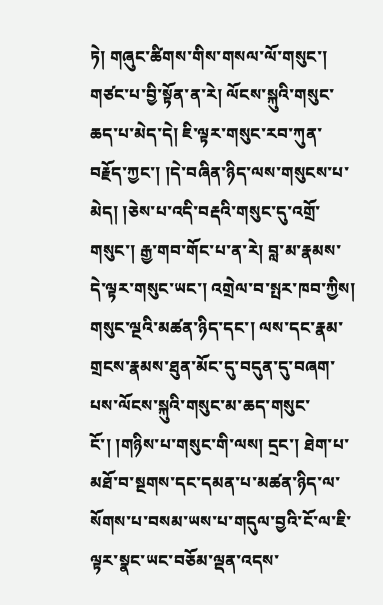ཏེ། གཞུང་ཚིགས་གིས་གསལ་ལོ་གསུང་། གཙང་པ་བྱི་སྟོན་ན་རེ། ལོངས་སྐུའི་གསུང་ཆད་པ་མེད་དེ། ཇི་ལྟར་གསུང་རབ་ཀུན་བརྗོད་ཀྱང་། །དེ་བཞིན་ཉིད་ལས་གསུངས་པ་མེད། །ཅེས་པ་འདི་བརྡའི་གསུང་དུ་འགྲོ་གསུང་། རྒྱ་གབ་གོང་པ་ན་རེ། བླ་མ་རྣམས་དེ་ལྟར་གསུང་ཡང་། འགྲེལ་བ་སྤར་ཁབ་ཀྱིས། གསུང་ལྔའི་མཚན་ཉིད་དང་། ལས་དང་རྣམ་གྲངས་རྣམས་ཐུན་མོང་དུ་བདུན་དུ་བཞག་པས་ལོངས་སྐུའི་གསུང་མ་ཆད་གསུང་ངོ་། །གཉིས་པ་གསུང་གི་ལས། དྲང་། ཐེག་པ་མཐོ་བ་སྔགས་དང་དམན་པ་མཚན་ཉིད་ལ་སོགས་པ་བསམ་ཡས་པ་གདུལ་བྱའི་ངོ་ལ་ཇི་ལྟར་སྣང་ཡང་བཅོམ་ལྡན་འདས་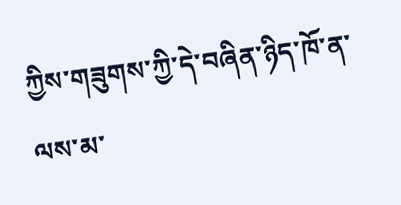ཀྱིས་གཟུགས་ཀྱི་དེ་བཞིན་ཉིད་ཁོ་ན་ལས་མ་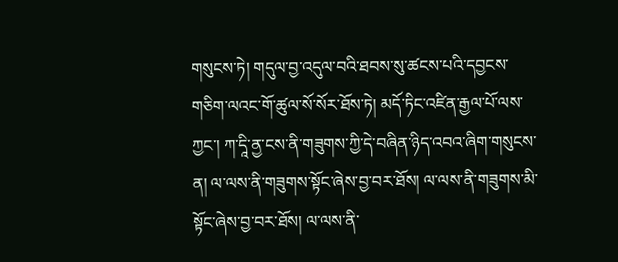གསུངས་ཏེ། གདུལ་བྱ་འདུལ་བའི་ཐབས་སུ་ཚངས་པའི་དབྱངས་གཅིག་ལའང་གོ་ཚུལ་སོ་སོར་ཐོས་ཏེ། མདོ་ཏིང་འཛིན་རྒྱལ་པོ་ལས་ཀྱང་། ཀ་དཱི་ནྱ་ངས་ནི་གཟུགས་ཀྱི་དེ་བཞིན་ཉིད་འབའ་ཞིག་གསུངས་ན། ལ་ལས་ནི་གཟུགས་སྟོང་ཞེས་བྱ་བར་ཐོས། ལ་ལས་ནི་གཟུགས་མི་སྟོང་ཞེས་བྱ་བར་ཐོས། ལ་ལས་ནི་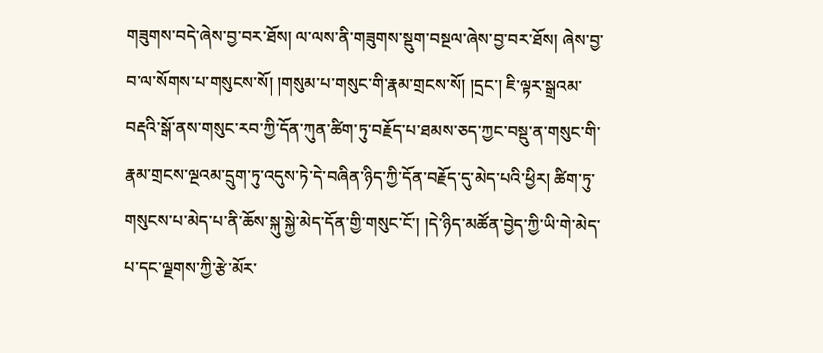གཟུགས་བདེ་ཞེས་བྱ་བར་ཐོས། ལ་ལས་ནི་གཟུགས་སྡུག་བསྔལ་ཞེས་བྱ་བར་ཐོས། ཞེས་བྱ་བ་ལ་སོགས་པ་གསུངས་སོ། །གསུམ་པ་གསུང་གི་རྣམ་གྲངས་སོ། །དྲང་། ཇི་ལྟར་སྒྲའམ་བརྡའི་སྒོ་ནས་གསུང་རབ་ཀྱི་དོན་ཀུན་ཚིག་ཏུ་བརྗོད་པ་ཐམས་ཅད་ཀྱང་བསྡུ་ན་གསུང་གི་རྣམ་གྲངས་ལྔའམ་དྲུག་ཏུ་འདུས་ཏེ་དེ་བཞིན་ཉིད་ཀྱི་དོན་བརྗོད་དུ་མེད་པའི་ཕྱིར། ཚིག་ཏུ་གསུངས་པ་མེད་པ་ནི་ཆོས་སྐུ་སྐྱེ་མེད་དོན་གྱི་གསུང་ངོ་། །དེ་ཉིད་མཚོན་བྱེད་ཀྱི་ཡི་གེ་མེད་པ་དང་ལྗགས་ཀྱི་རྩེ་མོར་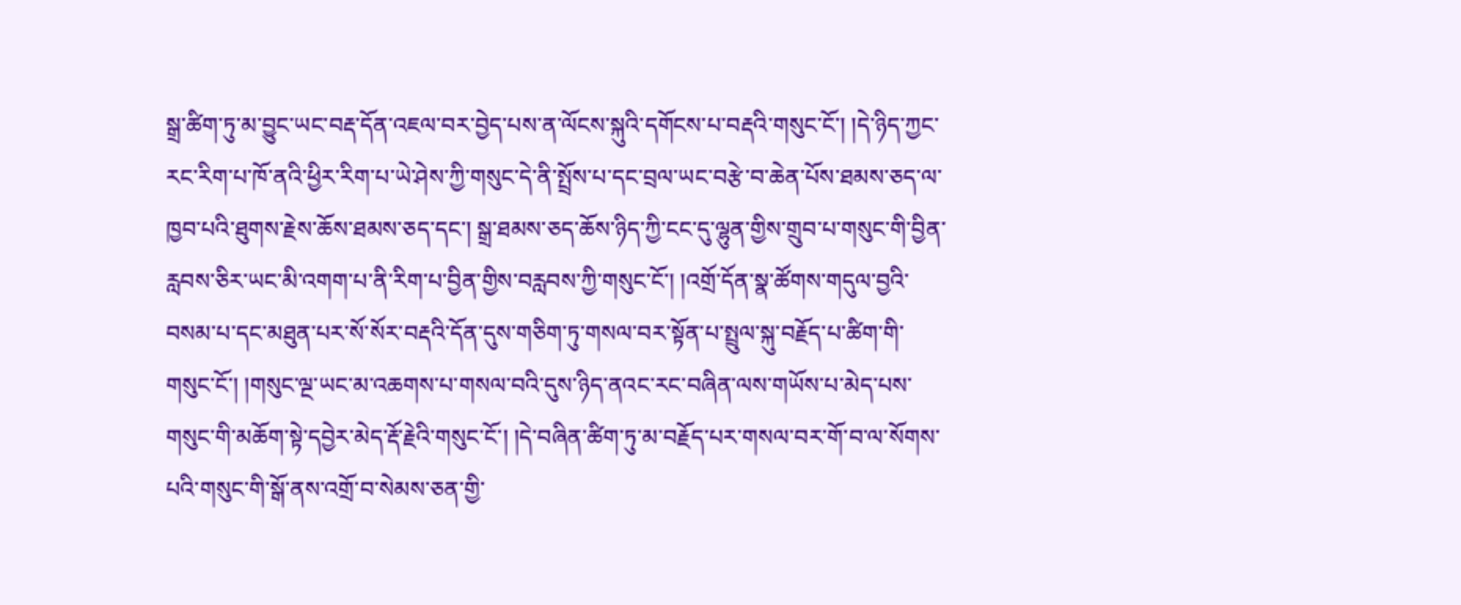སྒྲ་ཚིག་ཏུ་མ་བྱུང་ཡང་བརྡ་དོན་འཇལ་བར་བྱེད་པས་ན་ལོངས་སྐུའི་དགོངས་པ་བརྡའི་གསུང་ངོ་། །དེ་ཉིད་ཀྱང་རང་རིག་པ་ཁོ་ནའི་ཕྱིར་རིག་པ་ཡེ་ཤེས་ཀྱི་གསུང་དེ་ནི་སྤྲོས་པ་དང་བྲལ་ཡང་བརྩེ་བ་ཆེན་པོས་ཐམས་ཅད་ལ་ཁྱབ་པའི་ཐུགས་རྗེས་ཆོས་ཐམས་ཅད་དང་། སྒྲ་ཐམས་ཅད་ཆོས་ཉིད་ཀྱི་ངང་དུ་ལྷུན་གྱིས་གྲུབ་པ་གསུང་གི་བྱིན་རླབས་ཅིར་ཡང་མི་འགག་པ་ནི་རིག་པ་བྱིན་གྱིས་བརླབས་ཀྱི་གསུང་ངོ་། །འགྲོ་དོན་སྣ་ཚོགས་གདུལ་བྱའི་བསམ་པ་དང་མཐུན་པར་སོ་སོར་བརྡའི་དོན་དུས་གཅིག་ཏུ་གསལ་བར་སྟོན་པ་སྤྲུལ་སྐུ་བརྗོད་པ་ཚིག་གི་གསུང་ངོ་། །གསུང་ལྔ་ཡང་མ་འཆགས་པ་གསལ་བའི་དུས་ཉིད་ནའང་རང་བཞིན་ལས་གཡོས་པ་མེད་པས་གསུང་གི་མཆོག་སྟེ་དབྱེར་མེད་རྡོ་རྗེའི་གསུང་ངོ་། །དེ་བཞིན་ཚིག་ཏུ་མ་བརྗོད་པར་གསལ་བར་གོ་བ་ལ་སོགས་པའི་གསུང་གི་སྒོ་ནས་འགྲོ་བ་སེམས་ཅན་གྱི་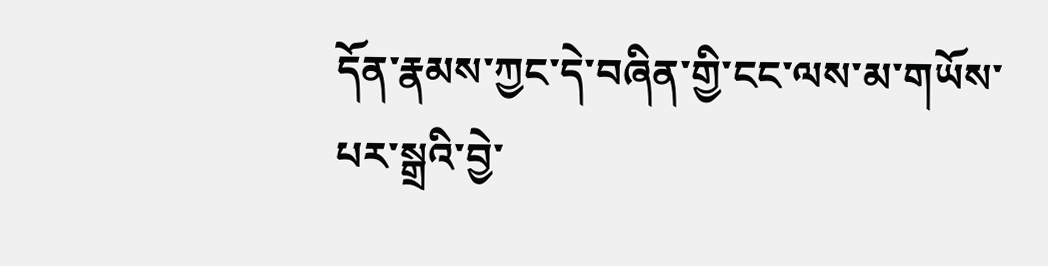དོན་རྣམས་ཀྱང་དེ་བཞིན་གྱི་ངང་ལས་མ་གཡོས་པར་སྒྲའི་བྱེ་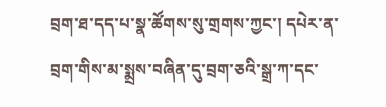བྲག་ཐ་དད་པ་སྣ་ཚོགས་སུ་གྲགས་ཀྱང་། དཔེར་ན་བྲག་གིས་མ་སྨྲས་བཞིན་དུ་བྲག་ཅའི་སྒྲ་ཀ་དང་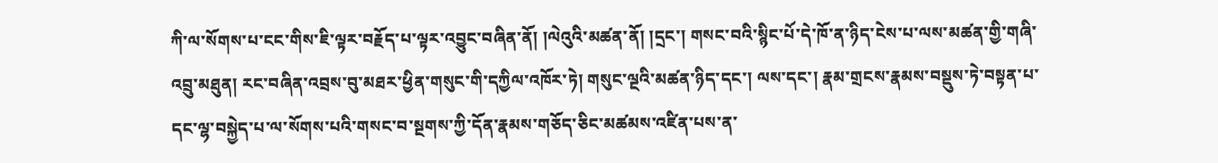ཀི་ལ་སོགས་པ་ངང་གིས་ཇི་ལྟར་བརྗོད་པ་ལྟར་འབྱུང་བཞིན་ནོ། །ལེའུའི་མཚན་ནོ། །དྲང་། གསང་བའི་སྙིང་པོ་དེ་ཁོ་ན་ཉིད་ངེས་པ་ལས་མཚན་གྱི་གཞི་འབྲུ་མཐུན། རང་བཞིན་འབྲས་བུ་མཐར་ཕྱིན་གསུང་གི་དཀྱིལ་འཁོར་ཏེ། གསུང་ལྔའི་མཚན་ཉིད་དང་། ལས་དང་། རྣམ་གྲངས་རྣམས་བསྡུས་ཏེ་བསྟན་པ་དང་ལྷ་བསྐྱེད་པ་ལ་སོགས་པའི་གསང་བ་སྔགས་ཀྱི་དོན་རྣམས་གཅོད་ཅིང་མཚམས་འཛིན་པས་ན་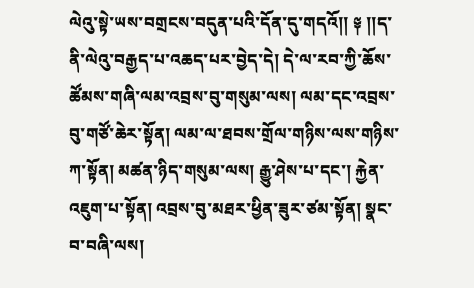ལེའུ་སྟེ་ཡས་བགྲངས་བདུན་པའི་དོན་དུ་གདའོ།། ༈ །།ད་ནི་ལེའུ་བརྒྱད་པ་འཆད་པར་བྱེད་དེ། དེ་ལ་རབ་ཀྱི་ཆོས་ཚོམས་གཞི་ལམ་འབྲས་བུ་གསུམ་ལས། ལམ་དང་འབྲས་བུ་གཙོ་ཆེར་སྟོན། ལམ་ལ་ཐབས་གྲོལ་གཉིས་ལས་གཉིས་ཀ་སྟོན། མཚན་ཉིད་གསུམ་ལས། རྒྱུ་ཤེས་པ་དང་། རྐྱེན་འཇུག་པ་སྟོན། འབྲས་བུ་མཐར་ཕྱིན་ཟུར་ཙམ་སྟོན། སྣང་བ་བཞི་ལས།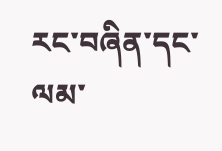རང་བཞིན་དང་ལམ་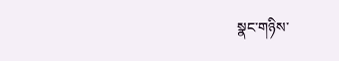སྣང་གཉིས་